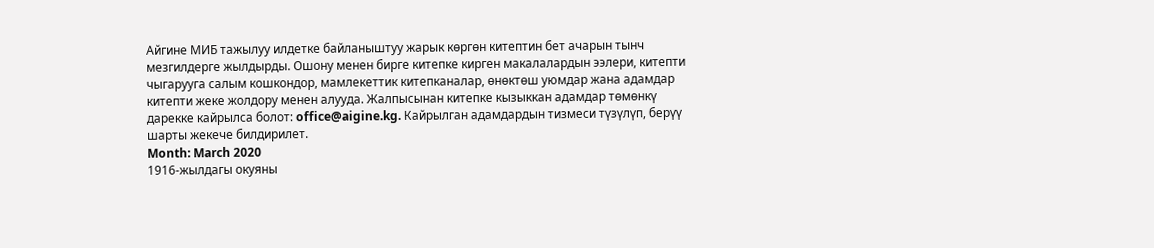Айгине МИБ тажылуу илдетке байланыштуу жарык көргөн китептин бет ачарын тынч мезгилдерге жылдырды. Ошону менен бирге китепке кирген макалалардын ээлери, китепти чыгарууга салым кошкондор, мамлекеттик китепканалар, өнөктөш уюмдар жана адамдар китепти жеке жолдору менен алууда. Жалпысынан китепке кызыккан адамдар төмөнкү дарекке кайрылса болот: office@aigine.kg. Кайрылган адамдардын тизмеси түзүлүп, берүү шарты жекече билдирилет.
Month: March 2020
1916-жылдагы окуяны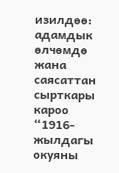изилдөө: адамдык өлчөмдө жана саясаттан сырткары кароо
“1916-жылдагы окуяны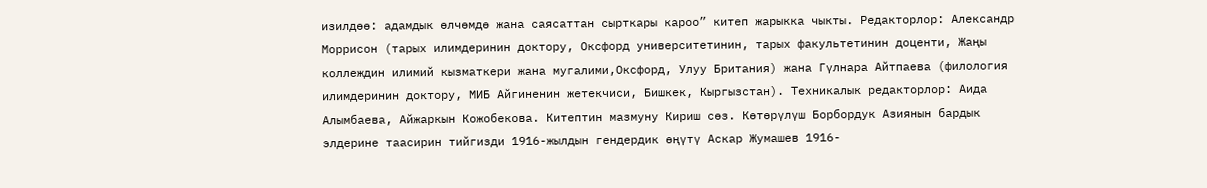изилдөө: адамдык өлчөмдө жана саясаттан сырткары кароо” китеп жарыкка чыкты. Редакторлор: Александр Моррисон (тарых илимдеринин доктору, Оксфорд университетинин, тарых факультетинин доценти, Жаңы коллеждин илимий кызматкери жана мугалими,Оксфорд, Улуу Британия) жана Гүлнара Айтпаева (филология илимдеринин доктору, МИБ Айгиненин жетекчиси, Бишкек, Кыргызстан). Техникалык редакторлор: Аида Алымбаева, Айжаркын Кожобекова. Китептин мазмуну Кириш сөз. Көтөрүлүш Борбордук Азиянын бардык элдерине таасирин тийгизди 1916-жылдын гендердик өңүтү Аскар Жумашев 1916-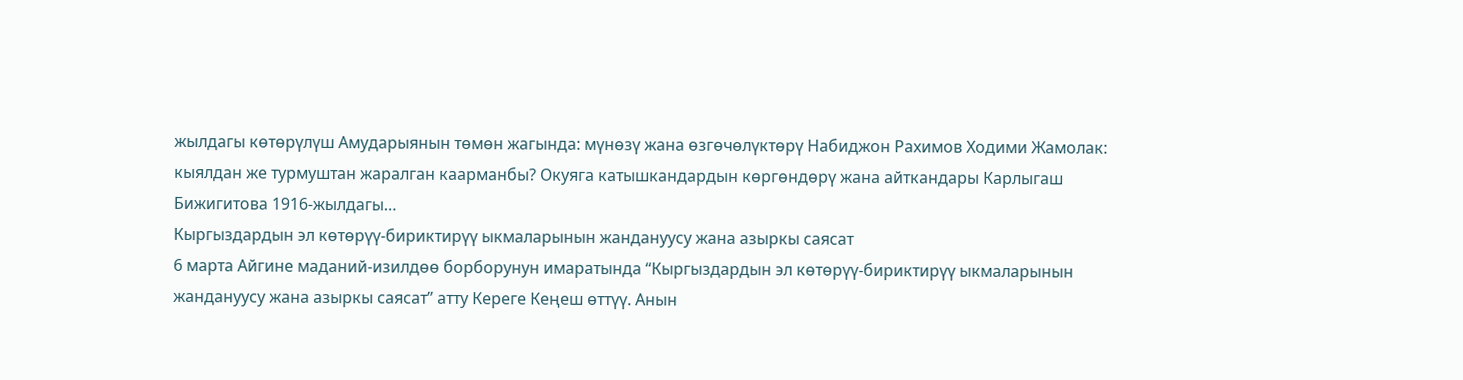жылдагы көтөрүлүш Амударыянын төмөн жагында: мүнөзү жана өзгөчөлүктөрү Набиджон Рахимов Ходими Жамолак: кыялдан же турмуштан жаралган каарманбы? Окуяга катышкандардын көргөндөрү жана айткандары Карлыгаш Бижигитова 1916-жылдагы…
Кыргыздардын эл көтөрүү-бириктирүү ыкмаларынын жандануусу жана азыркы саясат
6 марта Айгине маданий-изилдөө борборунун имаратында “Кыргыздардын эл көтөрүү-бириктирүү ыкмаларынын жандануусу жана азыркы саясат” атту Кереге Кеңеш өттүү. Анын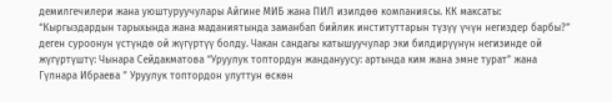демилгечилери жана уюштуруучулары Айгине МИБ жана ПИЛ изилдөө компаниясы. КК максаты: “Кыргыздардын тарыхында жана маданиятында заманбап бийлик институттарын түзүү үчүн негиздер барбы?” деген суроонун үстүндө ой жүгүртүү болду. Чакан сандагы катышуучулар эки билдирүүнүн негизинде ой жүгүртүштү: Чынара Сейдакматова “Уруулук топтордун жандануусу: артында ким жана эмне турат” жана Гүлнара Ибраева ” Уруулук топтордон улуттун өскөн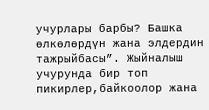учурлары барбы? Башка өлкөлөрдүн жана элдердин тажрыйбасы”. Жыйналыш учурунда бир топ пикирлер,байкоолор жана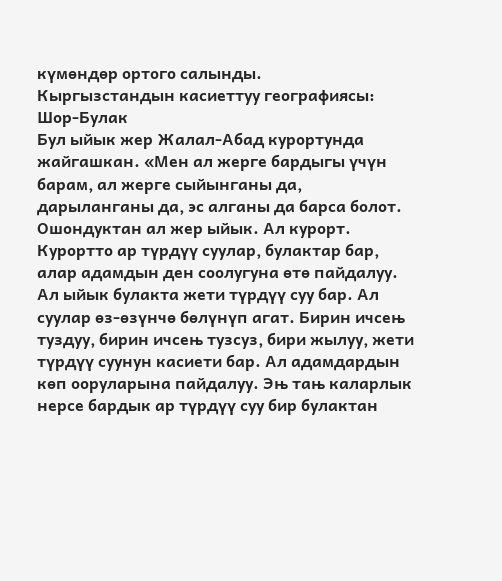күмөндөр ортого салынды.
Кыргызстандын касиеттуу географиясы: Шор-Булак
Бул ыйык жер Жалал-Абад курортунда жайгашкан. «Мен ал жерге бардыгы үчүн барам, ал жерге сыйынганы да, дарыланганы да, эс алганы да барса болот. Ошондуктан ал жер ыйык. Ал курорт. Курортто ар түрдүү суулар, булактар бар, алар адамдын ден соолугуна өтө пайдалуу. Ал ыйык булакта жети түрдүү суу бар. Ал суулар өз-өзүнчө бөлүнүп агат. Бирин ичсењ туздуу, бирин ичсењ тузсуз, бири жылуу, жети түрдүү суунун касиети бар. Ал адамдардын көп ооруларына пайдалуу. Эњ тањ каларлык нерсе бардык ар түрдүү суу бир булактан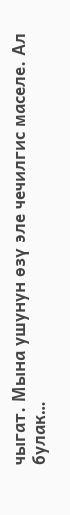чыгат. Мына ушунун өзү эле чечилгис маселе. Ал булак…